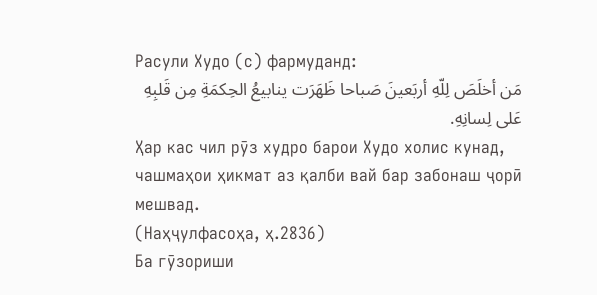Расули Худо (с) фармуданд:
مَن أخلَصَ لِلّهِ أربَعينَ صَباحا ظَهَرَت ينابيعُ الحِکمَةِ مِن قَلبِهِ عَلى لِسانِهِ.
Ҳар кас чил рӯз худро барои Худо холис кунад, чашмаҳои ҳикмат аз қалби вай бар забонаш ҷорӣ мешвад.
(Наҳҷулфасоҳа, ҳ.2836)
Ба гӯзориши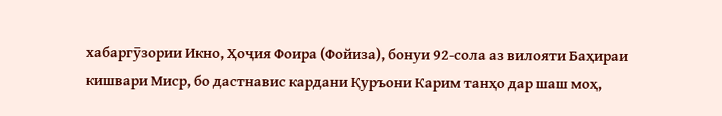хабаргӯзории Икно, Ҳоҷия Фоира (Фойиза), бонуи 92-сола аз вилояти Баҳираи кишвари Миср, бо дастнавис кардани Қуръони Карим танҳо дар шаш моҳ,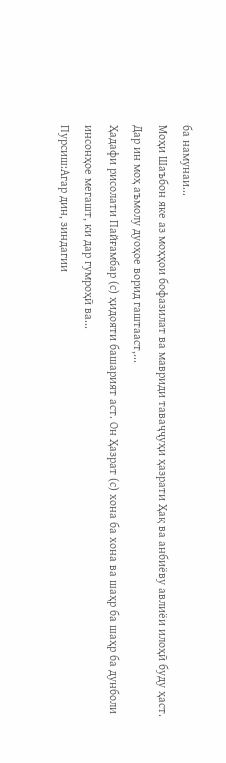ба намунаи...
Моҳи Шаъбон яке аз моҳҳои бофазилат ва мавриди таваҷҷуҳи ҳазрати Ҳақ ва анбиёву авлиёи илоҳӣ буду ҳаст. Дар ин моҳ аъмолу дуоҳое ворид гаштааст,...
Ҳадафи рисолати Пайғамбар (с) ҳидояти башарият аст. Он Ҳазрат (с) хона ба хона ва шаҳр ба шаҳр ба дунболи инсонҳое мегашт, ки дар гумроҳӣ ва...
Пурсиш:Агар дин, зиндагии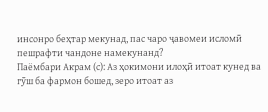инсонро беҳтар мекунад, пас чаро ҷавомеи исломӣ пешрафти чандоне намекунанд?
Паёмбари Акрам (с): Аз ҳокимони илоҳӣ итоат кунед ва гӯш ба фармон бошед, зеро итоат аз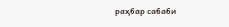раҳбар сабаби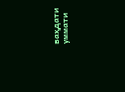ваҳдати уммати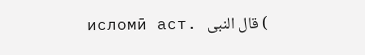исломӣ аст. قال النبی (